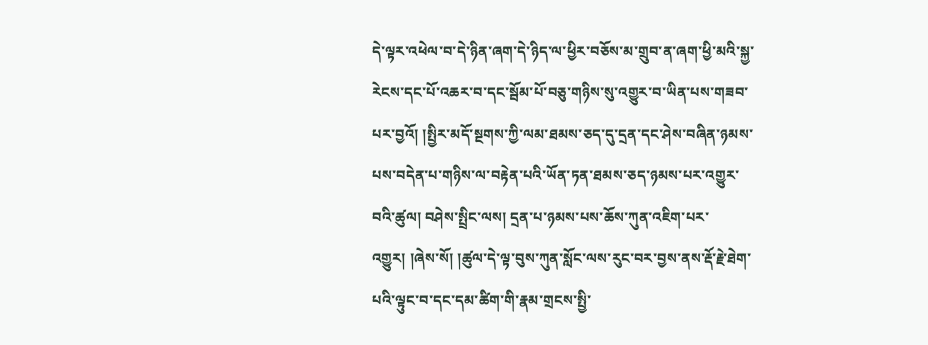དེ་ལྟར་འཕེལ་བ་དེ་ཉིན་ཞག་དེ་ཉིད་ལ་ཕྱིར་བཅོས་མ་གྲུབ་ན་ཞག་ཕྱི་མའི་སྐྱ་རེངས་དང་པོ་འཆར་བ་དང་སྦོམ་པོ་བཅུ་གཉིས་སུ་འགྱུར་བ་ཡིན་པས་གཟབ་པར་བྱའོ། །སྤྱིར་མདོ་སྔགས་ཀྱི་ལམ་ཐམས་ཅད་དུ་དྲན་དང་ཤེས་བཞིན་ཉམས་པས་བདེན་པ་གཉིས་ལ་བརྟེན་པའི་ཡོན་ཏན་ཐམས་ཅད་ཉམས་པར་འགྱུར་བའི་ཚུལ། བཤེས་སྤྲིང་ལས། དྲན་པ་ཉམས་པས་ཆོས་ཀུན་འཇིག་པར་འགྱུར། །ཞེས་སོ། །ཚུལ་དེ་ལྟ་བུས་ཀུན་སློང་ལས་རུང་བར་བྱས་ནས་རྡོ་རྗེ་ཐེག་པའི་ལྟུང་བ་དང་དམ་ཚིག་གི་རྣམ་གྲངས་སྤྱི་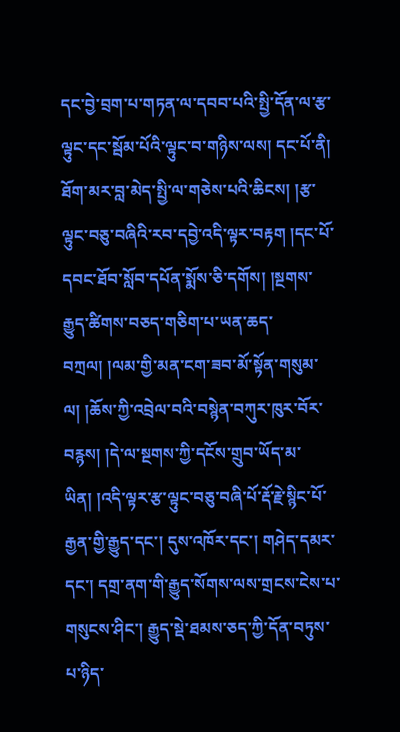དང་བྱེ་བྲག་པ་གཏན་ལ་དབབ་པའི་སྤྱི་དོན་ལ་རྩ་ལྟུང་དང་སྦོམ་པོའི་ལྟུང་བ་གཉིས་ལས། དང་པོ་ནི། ཐོག་མར་བླ་མེད་སྤྱི་ལ་གཅེས་པའི་ཆིངས། །རྩ་ལྟུང་བཅུ་བཞིའི་རབ་དབྱེ་འདི་ལྟར་བརྟག །དང་པོ་དབང་ཐོབ་སློབ་དཔོན་སྨོས་ཅི་དགོས། །སྔགས་རྒྱུད་ཚིགས་བཅད་གཅིག་པ་ཡན་ཆད་བཀྲལ། །ལམ་གྱི་མན་ངག་ཟབ་མོ་སྟོན་གསུམ་ལ། །ཆོས་ཀྱི་འབྲེལ་བའི་བསྙེན་བཀུར་ཁུར་བོར་བརྙས། །དེ་ལ་སྔགས་ཀྱི་དངོས་གྲུབ་ཡོད་མ་ཡིན། །འདི་ལྟར་རྩ་ལྟུང་བཅུ་བཞི་པོ་རྡོ་རྗེ་སྙིང་པོ་རྒྱན་གྱི་རྒྱུད་དང་། དུས་འཁོར་དང་། གཤེད་དམར་དང་། དགྲ་ནག་གི་རྒྱུད་སོགས་ལས་གྲངས་ངེས་པ་གསུངས་ཤིང་། རྒྱུད་སྡེ་ཐམས་ཅད་ཀྱི་དོན་བཏུས་པ་ཉིད་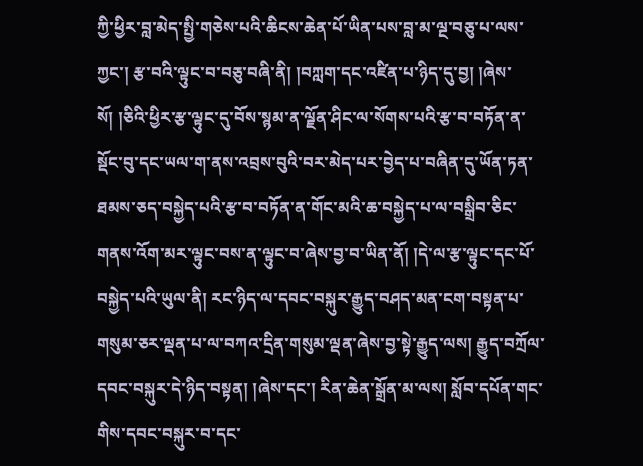ཀྱི་ཕྱིར་བླ་མེད་སྤྱི་གཅེས་པའི་ཆིངས་ཆེན་པོ་ཡིན་པས་བླ་མ་ལྔ་བཅུ་པ་ལས་ཀྱང་། རྩ་བའི་ལྟུང་བ་བཅུ་བཞི་ནི། །བཀླག་དང་འཛིན་པ་ཉིད་དུ་བྱ། །ཞེས་སོ། །ཅིའི་ཕྱིར་རྩ་ལྟུང་དུ་བོས་སྙམ་ན་ལྗོན་ཤིང་ལ་སོགས་པའི་རྩ་བ་བཏོན་ན་སྡོང་བུ་དང་ཡལ་ག་ནས་འབྲས་བུའི་བར་མེད་པར་བྱེད་པ་བཞིན་དུ་ཡོན་ཏན་ཐམས་ཅད་བསྐྱེད་པའི་རྩ་བ་བཏོན་ན་གོང་མའི་ཆ་བསྐྱེད་པ་ལ་བསྒྲིབ་ཅིང་གནས་འོག་མར་ལྟུང་བས་ན་ལྟུང་བ་ཞེས་བྱ་བ་ཡིན་ནོ། །དེ་ལ་རྩ་ལྟུང་དང་པོ་
བསྐྱེད་པའི་ཡུལ་ནི། རང་ཉིད་ལ་དབང་བསྐུར་རྒྱུད་བཤད་མན་ངག་བསྟན་པ་གསུམ་ཅར་ལྡན་པ་ལ་བཀའ་དྲིན་གསུམ་ལྡན་ཞེས་བྱ་སྟེ་རྒྱུད་ལས། རྒྱུད་བཀྲོལ་དབང་བསྐུར་དེ་ཉིད་བསྟན། །ཞེས་དང་། རིན་ཆེན་སྒྲོན་མ་ལས། སློབ་དཔོན་གང་གིས་དབང་བསྐུར་བ་དང་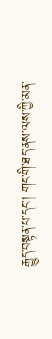རྒྱུད་བསྟན་པ་དང་། གང་གི་ཐད་ནས་ལས་ཀྱི་མན་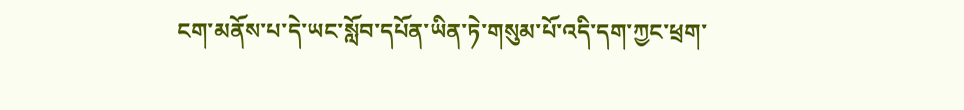ངག་མནོས་པ་དེ་ཡང་སློབ་དཔོན་ཡིན་ཏེ་གསུམ་པོ་འདི་དག་ཀྱང་ཕྲག་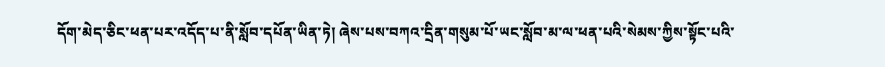དོག་མེད་ཅིང་ཕན་པར་འདོད་པ་ནི་སློབ་དཔོན་ཡིན་ཏེ། ཞེས་པས་བཀའ་དྲིན་གསུམ་པོ་ཡང་སློབ་མ་ལ་ཕན་པའི་སེམས་ཀྱིས་སྟོང་པའི་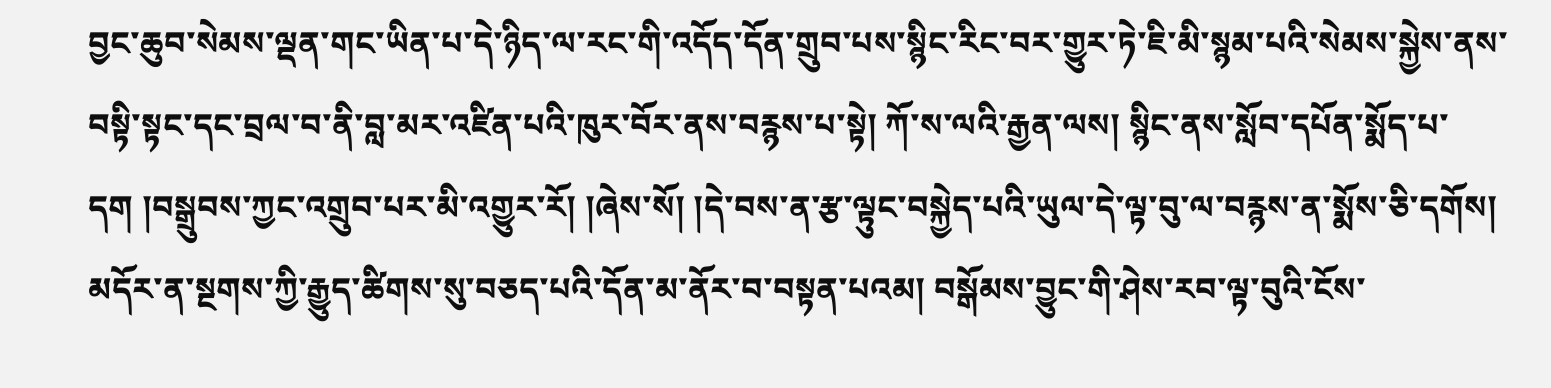བྱང་ཆུབ་སེམས་ལྡན་གང་ཡིན་པ་དེ་ཉིད་ལ་རང་གི་འདོད་དོན་གྲུབ་པས་སྙིང་རིང་བར་གྱུར་ཏེ་ཇི་མི་སྙམ་པའི་སེམས་སྐྱེས་ནས་བསྟི་སྟང་དང་བྲལ་བ་ནི་བླ་མར་འཛིན་པའི་ཁུར་བོར་ནས་བརྙས་པ་སྟེ། ཀོ་ས་ལའི་རྒྱན་ལས། སྙིང་ནས་སློབ་དཔོན་སྨོད་པ་དག །བསྒྲུབས་ཀྱང་འགྲུབ་པར་མི་འགྱུར་རོ། །ཞེས་སོ། །དེ་བས་ན་རྩ་ལྟུང་བསྐྱེད་པའི་ཡུལ་དེ་ལྟ་བུ་ལ་བརྙས་ན་སྨོས་ཅི་དགོས། མདོར་ན་སྔགས་ཀྱི་རྒྱུད་ཚིགས་སུ་བཅད་པའི་དོན་མ་ནོར་བ་བསྟན་པའམ། བསྒོམས་བྱུང་གི་ཤེས་རབ་ལྟ་བུའི་ངོས་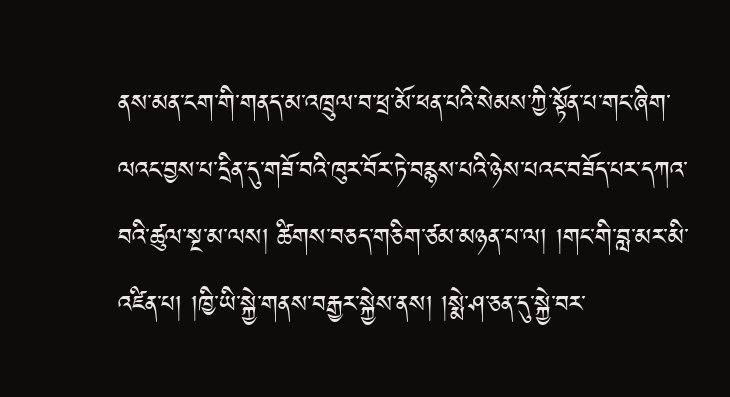ནས་མན་ངག་གི་གནད་མ་འཁྲུལ་བ་ཕྲ་མོ་ཕན་པའི་སེམས་ཀྱི་སྟོན་པ་གང་ཞིག་ལའང་བྱས་པ་དྲིན་དུ་གཟོ་བའི་ཁུར་བོར་ཏེ་བརྙས་པའི་ཉེས་པའང་བཟོད་པར་དཀའ་བའི་ཚུལ་སྔ་མ་ལས། ཚིགས་བཅད་གཅིག་ཙམ་མཉན་པ་ལ། །གང་གི་བླ་མར་མི་འཛིན་པ། །ཁྱི་ཡི་སྐྱེ་གནས་བརྒྱར་སྐྱེས་ནས། །སྨེ་ཤ་ཅན་དུ་སྐྱེ་བར་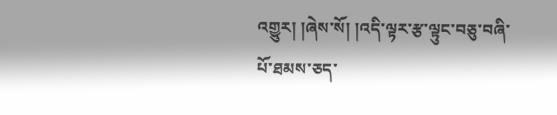འགྱུར། །ཞེས་སོ། །འདི་ལྟར་རྩ་ལྟུང་བཅུ་བཞི་པོ་ཐམས་ཅད་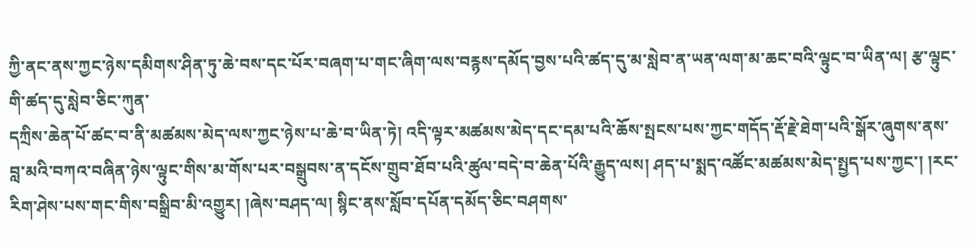ཀྱི་ནང་ནས་ཀྱང་ཉེས་དམིགས་ཤིན་ཏུ་ཆེ་བས་དང་པོར་བཞག་པ་གང་ཞིག་ལས་བརྙས་དམོད་བྱས་པའི་ཚད་དུ་མ་སླེབ་ན་ཡན་ལག་མ་ཆང་བའི་ལྟུང་བ་ཡིན་ལ། རྩ་ལྟུང་གི་ཚད་དུ་སླེབ་ཅིང་ཀུན་
དཀྲིས་ཆེན་པོ་ཚང་བ་ནི་མཚམས་མེད་ལས་ཀྱང་ཉེས་པ་ཆེ་བ་ཡིན་ཏེ། འདི་ལྟར་མཚམས་མེད་དང་དམ་པའི་ཆོས་སྤངས་པས་ཀྱང་གདོད་རྡོ་རྗེ་ཐེག་པའི་སྒོར་ཞུགས་ནས་བླ་མའི་བཀའ་བཞིན་ཉེས་ལྟུང་གིས་མ་གོས་པར་བསྒྲུབས་ན་དངོས་གྲུབ་ཐོབ་པའི་ཚུལ་བདེ་བ་ཆེན་པོའི་རྒྱུད་ལས། ཤད་པ་སྨད་འཚོང་མཚམས་མེད་སྤྱད་པས་ཀྱང་། །རང་རིག་ཤེས་པས་གང་གིས་བསྒྲིབ་མི་འགྱུར། །ཞེས་བཤད་ལ། སྙིང་ནས་སློབ་དཔོན་དམོད་ཅིང་བཤགས་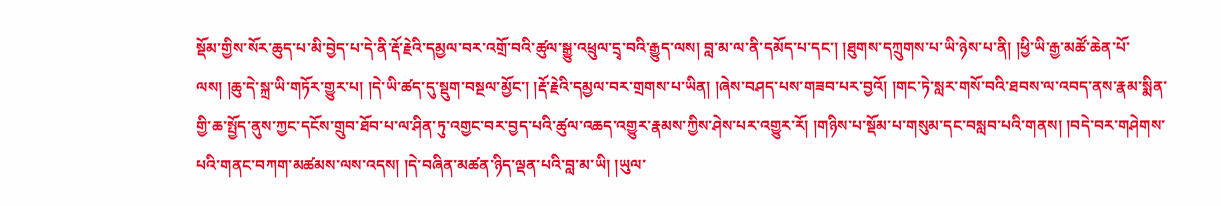སྡོམ་གྱིས་སོར་ཆུད་པ་མི་བྱེད་པ་དེ་ནི་རྡོ་རྗེའི་དམྱལ་བར་འགྲོ་བའི་ཚུལ་སྒྱུ་འཕྲུལ་དྲྭ་བའི་རྒྱུད་ལས། བླ་མ་ལ་ནི་དམོད་པ་དང་། །ཐུགས་དཀྲུགས་པ་ཡི་ཉེས་པ་ནི། །ཕྱི་ཡི་རྒྱ་མཚོ་ཆེན་པོ་ལས། །ཆུ་དེ་སྐྲ་ཡི་གཏོར་གྱུར་པ། །དེ་ཡི་ཚད་དུ་སྡུག་བསྔལ་མྱོང་། །རྡོ་རྗེའི་དམྱལ་བར་གྲགས་པ་ཡིན། །ཞེས་བཤད་པས་གཟབ་པར་བྱའོ། །གང་ཏེ་སླར་གསོ་བའི་ཐབས་ལ་འབད་ནས་རྣམ་སྨིན་གྱི་ཆ་སྤྱོད་ནུས་ཀྱང་དངོས་གྲུབ་ཐོབ་པ་ལ་ཤིན་ཏུ་འགྱང་བར་བྱད་པའི་ཚུལ་འཆད་འགྱུར་རྣམས་ཀྱིས་ཤེས་པར་འགྱུར་རོ། །གཉིས་པ་སྡོམ་པ་གསུམ་དང་བསླབ་པའི་གནས། །བདེ་བར་གཤེགས་པའི་གནང་བཀག་མཚམས་ལས་འདས། །དེ་བཞིན་མཚན་ཉིད་ལྡན་པའི་བླ་མ་ཡི། །ཡུལ་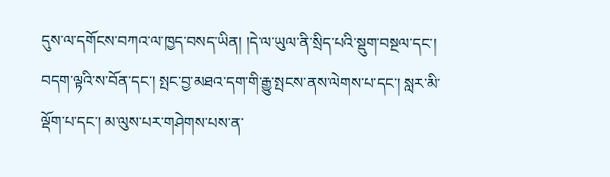དུས་ལ་དགོངས་བཀའ་ལ་ཁྱད་བསད་ཡིན། །དེ་ལ་ཡུལ་ནི་སྲིད་པའི་སྡུག་བསྔལ་དང་། བདག་ལྟའི་ས་བོན་དང་། སྤང་བྱ་མཐའ་དག་གི་རྒྱུ་སྤངས་ནས་ལེགས་པ་དང་། སླར་མི་ལྡོག་པ་དང་། མ་ལུས་པར་གཤེགས་པས་ན་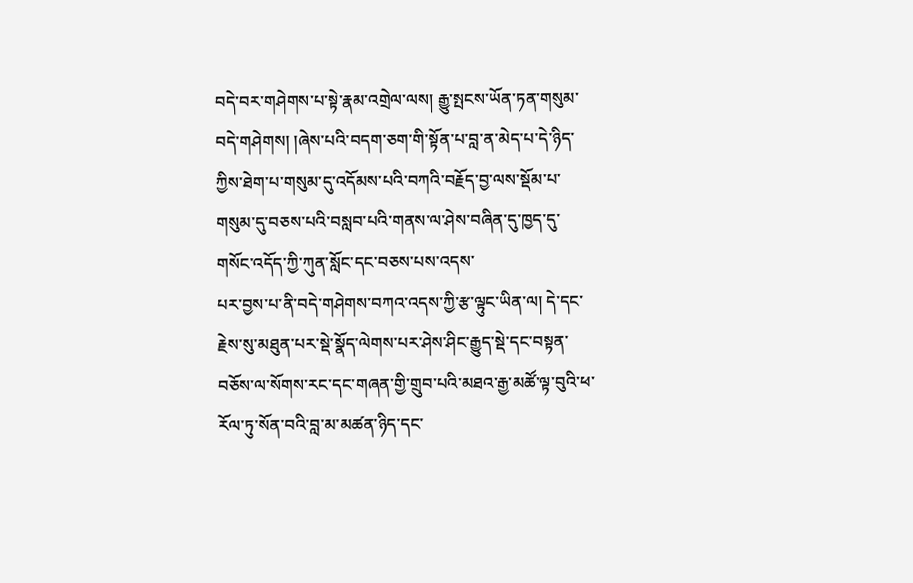བདེ་བར་གཤེགས་པ་སྟེ་རྣམ་འགྲེལ་ལས། རྒྱུ་སྤངས་ཡོན་ཏན་གསུམ་བདེ་གཤེགས། །ཞེས་པའི་བདག་ཅག་གི་སྟོན་པ་བླ་ན་མེད་པ་དེ་ཉིད་ཀྱིས་ཐེག་པ་གསུམ་དུ་འདོམས་པའི་བཀའི་བརྗོད་བྱ་ལས་སྡོམ་པ་གསུམ་དུ་བཅས་པའི་བསླབ་པའི་གནས་ལ་ཤེས་བཞིན་དུ་ཁྱད་དུ་གསོང་འདོད་ཀྱི་ཀུན་སློང་དང་བཅས་པས་འདས་
པར་བྱས་པ་ནི་བདེ་གཤེགས་བཀའ་འདས་ཀྱི་རྩ་ལྟུང་ཡིན་ལ། དེ་དང་རྗེས་སུ་མཐུན་པར་སྡེ་སྣོད་ལེགས་པར་ཤེས་ཤིང་རྒྱུད་སྡེ་དང་བསྟན་བཅོས་ལ་སོགས་རང་དང་གཞན་གྱི་གྲུབ་པའི་མཐའ་རྒྱ་མཚོ་ལྟ་བུའི་ཕ་རོལ་ཏུ་སོན་བའི་བླ་མ་མཚན་ཉིད་དང་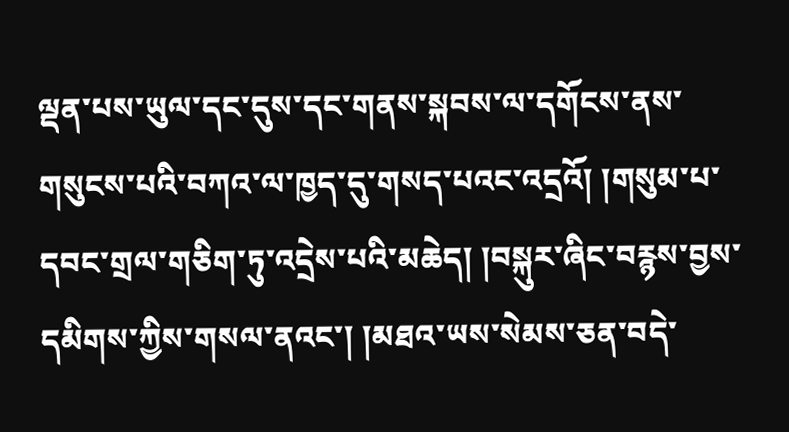ལྡན་པས་ཡུལ་དང་དུས་དང་གནས་སྐབས་ལ་དགོངས་ནས་གསུངས་པའི་བཀའ་ལ་ཁྱད་དུ་གསད་པའང་འདྲའོ། །གསུམ་པ་དབང་གྲལ་གཅིག་ཏུ་འདྲེས་པའི་མཆེད། །བསྐུར་ཞིང་བརྙས་བྱས་དམིགས་ཀྱིས་གསལ་ནའང་། །མཐའ་ཡས་སེམས་ཅན་བདེ་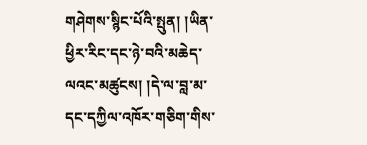གཤེགས་སྙིང་པོའི་སྤུན། །ཡིན་ཕྱིར་རིང་དང་ཉེ་བའི་མཆེད་ལའང་མཚུངས། །དེ་ལ་བླ་མ་དང་དཀྱིལ་འཁོར་གཅིག་གིས་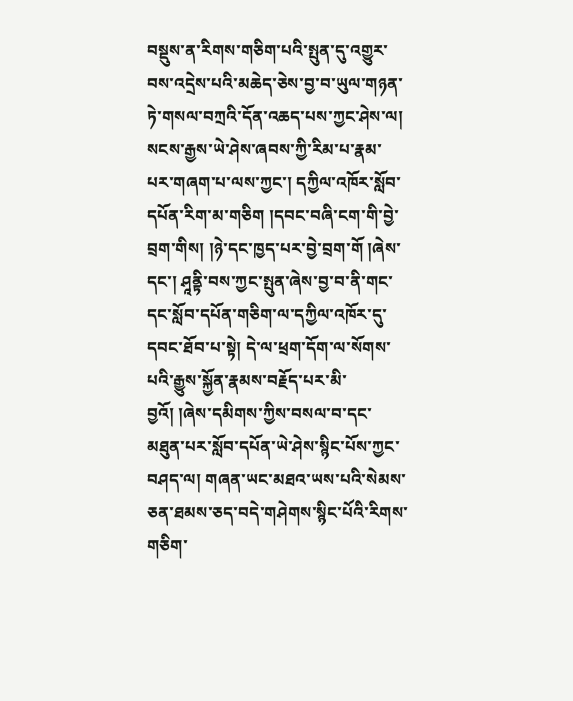བསྡུས་ན་རིགས་གཅིག་པའི་སྤུན་དུ་འགྱུར་བས་འདྲེས་པའི་མཆེད་ཅེས་བྱ་བ་ཡུལ་གཉན་ཏེ་གསལ་བཀྲའི་དོན་འཆད་པས་ཀྱང་ཤེས་ལ། སངས་རྒྱས་ཡེ་ཤེས་ཞབས་ཀྱི་རིམ་པ་རྣམ་པར་གཞག་པ་ལས་ཀྱང་། དཀྱིལ་འཁོར་སློབ་དཔོན་རིག་མ་གཅིག །དབང་བཞི་ངག་གི་བྱེ་བྲག་གིས། །ཉེ་དང་ཁྱད་པར་བྱེ་བྲག་གོ །ཞེས་དང་། ཤཱནྟི་བས་ཀྱང་སྤུན་ཞེས་བྱ་བ་ནི་གང་དང་སློབ་དཔོན་གཅིག་ལ་དཀྱིལ་འཁོར་དུ་དབང་ཐོབ་པ་སྟེ། དེ་ལ་ཕྲག་དོག་ལ་སོགས་པའི་རྒྱུས་སྐྱོན་རྣམས་བརྗོད་པར་མི་བྱའོ། །ཞེས་དམིགས་ཀྱིས་བསལ་བ་དང་མཐུན་པར་སློབ་དཔོན་ཡེ་ཤེས་སྙིང་པོས་ཀྱང་བཤད་ལ། གཞན་ཡང་མཐའ་ཡས་པའི་སེམས་ཅན་ཐམས་ཅད་བདེ་གཤེགས་སྙིང་པོའི་རིགས་གཅིག་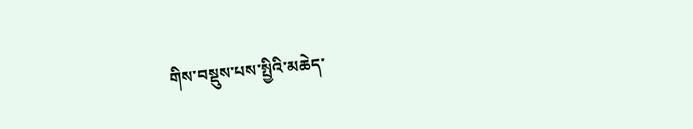གིས་བསྡུས་པས་སྤྱིའི་མཆེད་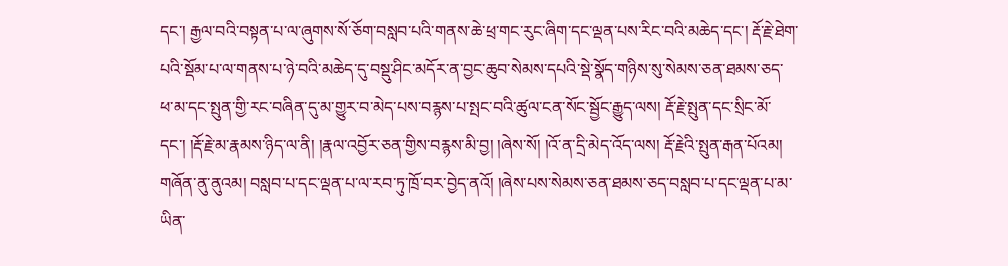དང་། རྒྱལ་བའི་བསྟན་པ་ལ་ཞུགས་སོ་ཅོག་བསླབ་པའི་གནས་ཆེ་ཕྲ་གང་རུང་ཞིག་དང་ལྡན་པས་རིང་བའི་མཆེད་དང་། རྡོ་རྗེ་ཐེག་པའི་སྡོམ་པ་ལ་གནས་པ་ཉེ་བའི་མཆེད་དུ་བསྡུ་ཤིང་མདོར་ན་བྱང་ཆུབ་སེམས་དཔའི་སྡེ་སྣོད་གཉིས་སུ་སེམས་ཅན་ཐམས་ཅད་
ཕ་མ་དང་སྤུན་གྱི་རང་བཞིན་དུ་མ་གྱུར་བ་མེད་པས་བརྙས་པ་སྤང་བའི་ཚུལ་ངན་སོང་སྦྱོང་རྒྱུད་ལས། རྡོ་རྗེ་སྤུན་དང་སྲིང་མོ་དང་། །རྡོ་རྗེ་མ་རྣམས་ཉིད་ལ་ནི། །རྣལ་འབྱོར་ཅན་གྱིས་བརྙས་མི་བྱ། །ཞེས་སོ། །འོ་ན་དྲི་མེད་འོད་ལས། རྡོ་རྗེའི་སྤུན་རྒན་པོའམ། གཞོན་ནུ་ནུའམ། བསླབ་པ་དང་ལྡན་པ་ལ་རབ་ཏུ་ཁྲོ་བར་བྱེད་ནའོ། །ཞེས་པས་སེམས་ཅན་ཐམས་ཅད་བསླབ་པ་དང་ལྡན་པ་མ་ཡིན་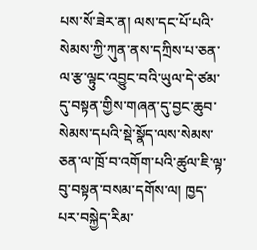པས་སོ་ཟེར་ན། ལས་དང་པོ་པའི་སེམས་ཀྱི་ཀུན་ནས་དཀྲིས་པ་ཅན་ལ་རྩ་ལྟུང་འབྱུང་བའི་ཡུལ་དེ་ཙམ་དུ་བསྟན་གྱིས་གཞན་དུ་བྱང་ཆུབ་སེམས་དཔའི་སྡེ་སྣོད་ལས་སེམས་ཅན་ལ་ཁྲོ་བ་འགོག་པའི་ཚུལ་ཇི་ལྟ་བུ་བསྟན་བསམ་དགོས་ལ། ཁྱད་པར་བསྐྱེད་རིམ་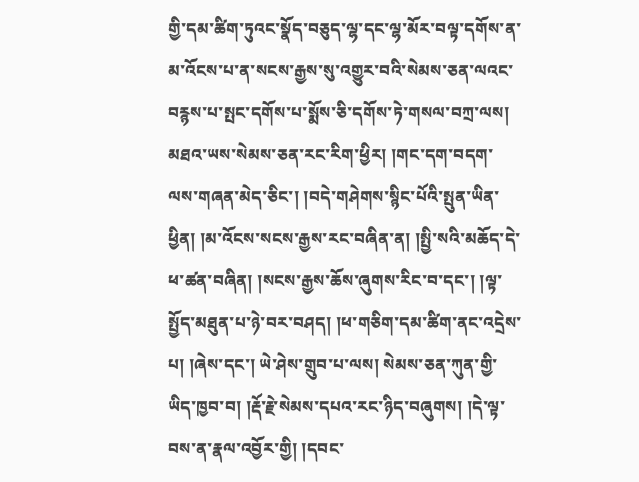གྱི་དམ་ཚིག་ཏུའང་སྣོད་བཅུད་ལྷ་དང་ལྷ་མོར་བལྟ་དགོས་ན་མ་འོངས་པ་ན་སངས་རྒྱས་སུ་འགྱུར་བའི་སེམས་ཅན་ལའང་བརྙས་པ་སྤང་དགོས་པ་སྨོས་ཅི་དགོས་ཏེ་གསལ་བཀྲ་ལས། མཐའ་ཡས་སེམས་ཅན་རང་རིག་ཕྱིར། །གང་དག་བདག་ལས་གཞན་མེད་ཅིང་། །བདེ་གཤེགས་སྙིང་པོའི་སྤུན་ཡིན་ཕྱིན། །མ་འོངས་སངས་རྒྱས་རང་བཞིན་ན། །སྤྱི་སའི་མཆོད་དེ་ཕ་ཚན་བཞིན། །སངས་རྒྱས་ཆོས་ཞུགས་རིང་བ་དང་། །ལྟ་སྤྱོད་མཐུན་པ་ཉེ་བར་བཤད། །ཕ་གཅིག་དམ་ཚིག་ནང་འདྲེས་པ། །ཞེས་དང་། ཡེ་ཤེས་གྲུབ་པ་ལས། སེམས་ཅན་ཀུན་གྱི་ཡིད་ཁྱབ་བ། །རྡོ་རྗེ་སེམས་དཔའ་རང་ཉིད་བཞུགས། །དེ་ལྟ་བས་ན་རྣལ་འབྱོར་གྱི། །དབང་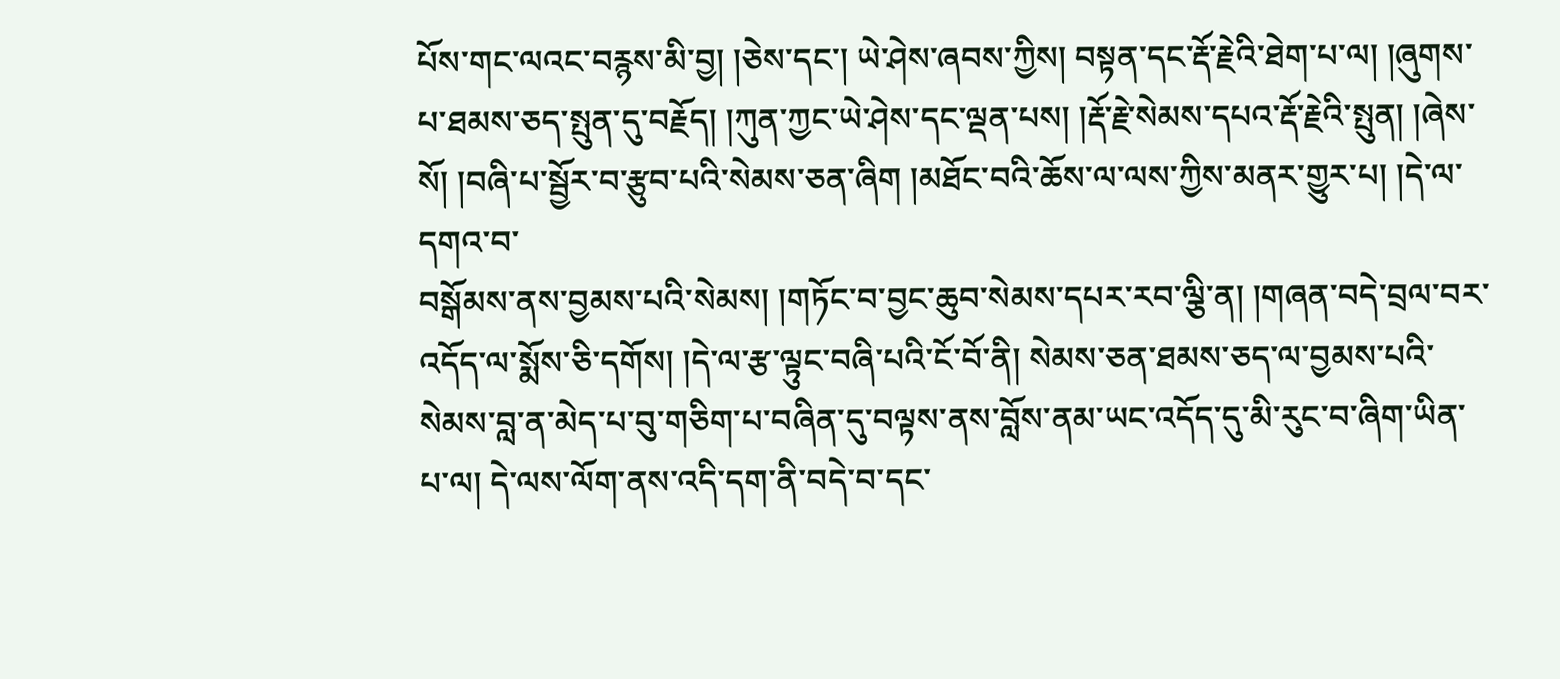པོས་གང་ལའང་བརྙས་མི་བྱ། །ཅེས་དང་། ཡེ་ཤེས་ཞབས་ཀྱིས། བསྟན་དང་རྡོ་རྗེའི་ཐེག་པ་ལ། །ཞུགས་པ་ཐམས་ཅད་སྤུན་དུ་བརྗོད། །ཀུན་ཀྱང་ཡེ་ཤེས་དང་ལྡན་པས། །རྡོ་རྗེ་སེམས་དཔའ་རྡོ་རྗེའི་སྤུན། །ཞེས་སོ། །བཞི་པ་སྦྱོར་བ་རྩུབ་པའི་སེམས་ཅན་ཞིག །མཐོང་བའི་ཆོས་ལ་ལས་ཀྱིས་མནར་གྱུར་པ། །དེ་ལ་དགའ་བ་
བསྒོམས་ནས་བྱམས་པའི་སེམས། །གཏོང་བ་བྱང་ཆུབ་སེམས་དཔར་རབ་ལྕི་ན། །གཞན་བདེ་བྲལ་བར་འདོད་ལ་སྨོས་ཅི་དགོས། །དེ་ལ་རྩ་ལྟུང་བཞི་པའི་ངོ་བོ་ནི། སེམས་ཅན་ཐམས་ཅད་ལ་བྱམས་པའི་སེམས་བླ་ན་མེད་པ་བུ་གཅིག་པ་བཞིན་དུ་བལྟས་ནས་བློས་ནམ་ཡང་འདོད་དུ་མི་རུང་བ་ཞིག་ཡིན་པ་ལ། དེ་ལས་ལོག་ནས་འདི་དག་ནི་བདེ་བ་དང་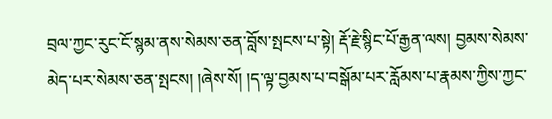བྲལ་ཀྱང་རུང་ངོ་སྙམ་ནས་སེམས་ཅན་བློས་སྤངས་པ་སྟེ། རྡོ་རྗེ་སྙིང་པོ་རྒྱན་ལས། བྱམས་སེམས་མེད་པར་སེམས་ཅན་སྤངས། །ཞེས་སོ། །ད་ལྟ་བྱམས་པ་བསྒོམ་པར་རློམས་པ་རྣམས་ཀྱིས་ཀྱང་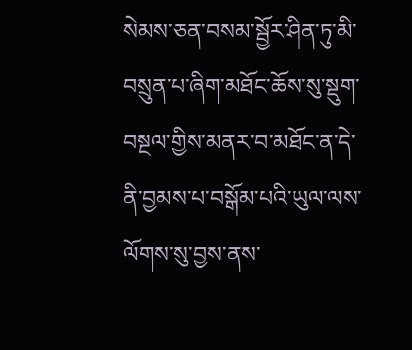སེམས་ཅན་བསམ་སྦྱོར་ཤིན་ཏུ་མི་བསྲུན་པ་ཞིག་མཐོང་ཆོས་སུ་སྡུག་བསྔལ་གྱིས་མནར་བ་མཐོང་ན་དེ་ནི་བྱམས་པ་བསྒོམ་པའི་ཡུལ་ལས་ལོགས་སུ་བྱས་ནས་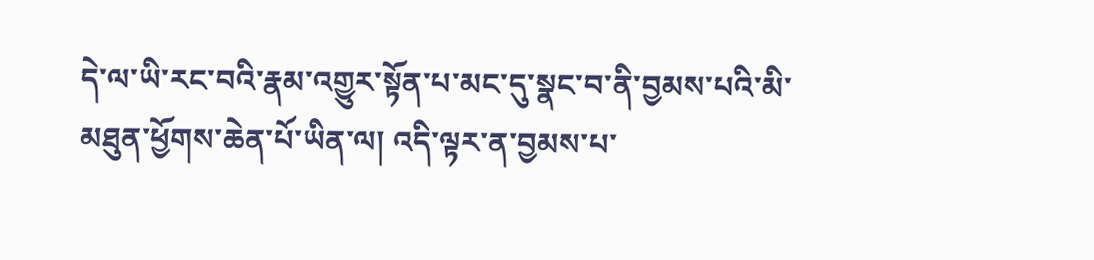དེ་ལ་ཡི་རང་བའི་རྣམ་འགྱུར་སྟོན་པ་མང་དུ་སྣང་བ་ནི་བྱམས་པའི་མི་མཐུན་ཕྱོགས་ཆེན་པོ་ཡིན་ལ། འདི་ལྟར་ན་བྱམས་པ་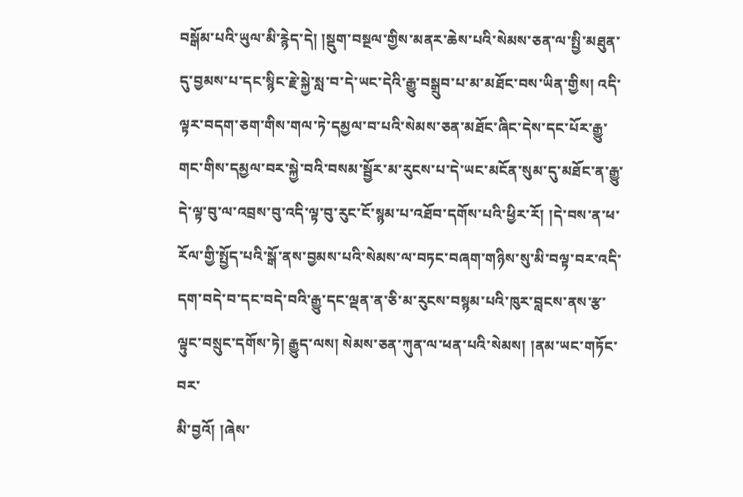བསྒོམ་པའི་ཡུལ་མི་རྙེད་དེ། །སྡུག་བསྔལ་གྱིས་མནར་ཆེས་པའི་སེམས་ཅན་ལ་སྤྱི་མཐུན་དུ་བྱམས་པ་དང་སྙིང་རྗེ་སྐྱེ་སླ་བ་དེ་ཡང་དེའི་རྒྱུ་བསྒྲུབ་པ་མ་མཐོང་བས་ཡིན་གྱིས། འདི་ལྟར་བདག་ཅག་གིས་གལ་ཏེ་དམྱལ་བ་པའི་སེམས་ཅན་མཐོང་ཞིང་དེས་དང་པོར་རྒྱུ་གང་གིས་དམྱལ་བར་སྐྱེ་བའི་བསམ་སྦྱོར་མ་རུངས་པ་དེ་ཡང་མངོན་སུམ་དུ་མཐོང་ན་རྒྱུ་དེ་ལྟ་བུ་ལ་འབྲས་བུ་འདི་ལྟ་བུ་རུང་ངོ་སྙམ་པ་འཐོབ་དགོས་པའི་ཕྱིར་རོ། །དེ་བས་ན་ཕ་རོལ་གྱི་སྤྱོད་པའི་སྒོ་ནས་བྱམས་པའི་སེམས་ལ་བཏང་བཞག་གཉིས་སུ་མི་བལྟ་བར་འདི་དག་བདེ་བ་དང་བདེ་བའི་རྒྱུ་དང་ལྡན་ན་ཅི་མ་རུངས་བསྙམ་པའི་ཁུར་བླངས་ནས་རྩ་ལྟུང་བསྲུང་དགོས་ཏེ། རྒྱུད་ལས། སེམས་ཅན་ཀུན་ལ་ཕན་པའི་སེམས། །ནམ་ཡང་གཏོང་བར་
མི་བྱའོ། །ཞེས་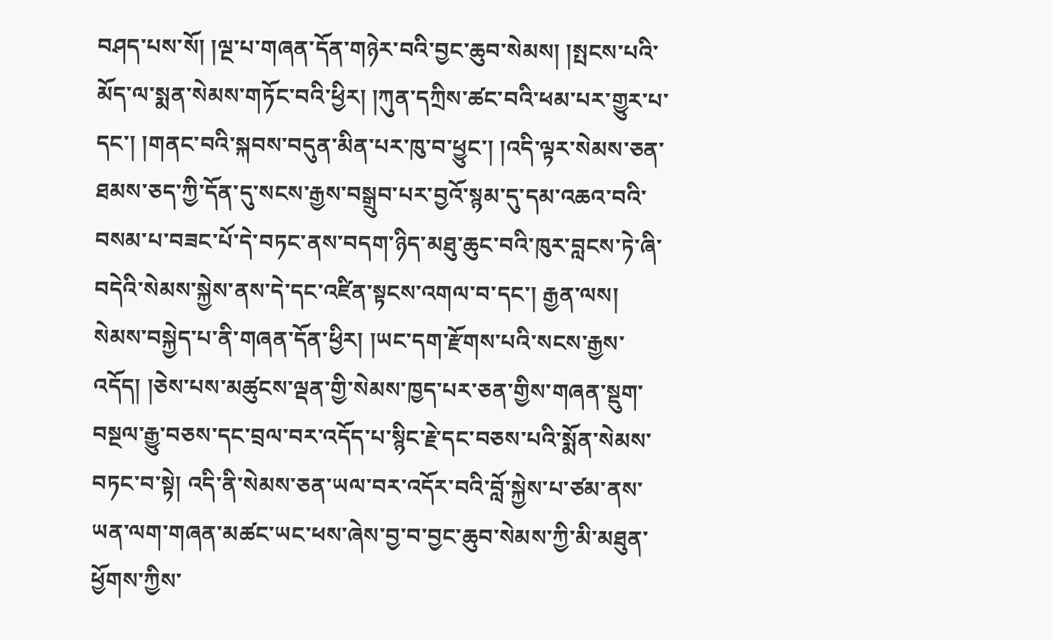བཤད་པས་སོ། །ལྔ་པ་གཞན་དོན་གཉེར་བའི་བྱང་ཆུབ་སེམས། །སྤངས་པའི་མོད་ལ་སྨན་སེམས་གཏོང་བའི་ཕྱིར། །ཀུན་དཀྲིས་ཚང་བའི་ཕམ་པར་གྱུར་པ་དང་། །གནང་བའི་སྐབས་བདུན་མིན་པར་ཁུ་བ་ཕྱུང་། །འདི་ལྟར་སེམས་ཅན་ཐམས་ཅད་ཀྱི་དོན་དུ་སངས་རྒྱས་བསྒྲུབ་པར་བྱའོ་སྙམ་དུ་དམ་འཆའ་བའི་བསམ་པ་བཟང་པོ་དེ་བཏང་ནས་བདག་ཉིད་མཐུ་ཆུང་བའི་ཁུར་བླངས་ཏེ་ཞི་བདེའི་སེམས་སྐྱེས་ནས་དེ་དང་འཛིན་སྟངས་འགལ་བ་དང་། རྒྱན་ལས། སེམས་བསྐྱེད་པ་ནི་གཞན་དོན་ཕྱིར། །ཡང་དག་རྫོགས་པའི་སངས་རྒྱས་འདོད། །ཅེས་པས་མཚུངས་ལྡན་གྱི་སེམས་ཁྱད་པར་ཅན་གྱིས་གཞན་སྡུག་བསྔལ་རྒྱུ་བཅས་དང་བྲལ་བར་འདོད་པ་སྙིང་རྗེ་དང་བཅས་པའི་སྨོན་སེམས་བཏང་བ་སྟེ། འདི་ནི་སེམས་ཅན་ཡལ་བར་འདོར་བའི་བློ་སྐྱེས་པ་ཙམ་ནས་ཡན་ལག་གཞན་མཚང་ཡང་ཕས་ཞེས་བྱ་བ་བྱང་ཆུབ་སེམས་ཀྱི་མི་མཐུན་ཕྱོགས་ཀྱིས་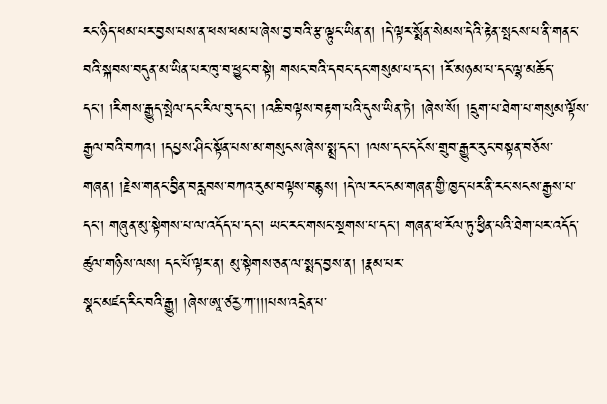རང་ཉིད་ཕམ་པར་བྱས་པས་ན་ཕས་ཕམ་པ་ཞེས་བྱ་བའི་རྩ་ལྟུང་ཡིན་ན། །དེ་ལྟར་སྨོན་སེམས་དེའི་རྟེན་སྤངས་པ་ནི་གནང་བའི་སྐབས་བདུན་མ་ཡིན་པར་ཁུ་བ་ཕྱུང་བ་སྟེ། གསང་བའི་དབང་དང་གསུམ་པ་དང་། །རོ་མཉམ་པ་དང་ལྷ་མཆོད་དང་། །རིགས་རྒྱུད་སྤེལ་དང་རིལ་བུ་དང་། །འཆི་བལྟས་བརྟག་པའི་དུས་ཡིན་ཏེ། །ཞེས་སོ། །དྲུག་པ་ཐེག་པ་གསུམ་ལྟོས་རྒྱལ་བའི་བཀའ། །དཔྱས་ཤིང་སྟོན་པས་མ་གསུངས་ཞེས་སྨྲ་དང་། །ལས་དང་དངོས་གྲུབ་རྒྱུར་རུང་བསྟན་བཅོས་གཞན། །རྗེས་གནང་བྱིན་བརླབས་བཀའ་རུམ་བལྟས་བརྙས། །དེ་ལ་རང་ངམ་གཞན་གྱི་ཁྱད་པར་ནི་རང་སངས་རྒྱས་པ་དང་། གཞུན་མུ་སྟེགས་པ་ལ་འདོད་པ་དང་། ཡང་རང་གསང་སྔགས་པ་དང་། གཞན་ཕ་རོལ་ཏུ་ཕྱིན་པའི་ཐེག་པར་འདོད་ཚུལ་གཉིས་ལས། དང་པོ་ལྟར་ན། མུ་སྟེགས་ཅན་ལ་སྨད་བྱས་ན། །རྣམ་པར་
སྣང་མཛད་རིང་བའི་རྒྱུ། །ཞེས་ཨཱ་ཙརྱ་ཀ་།།།པས་འདྲེན་པ་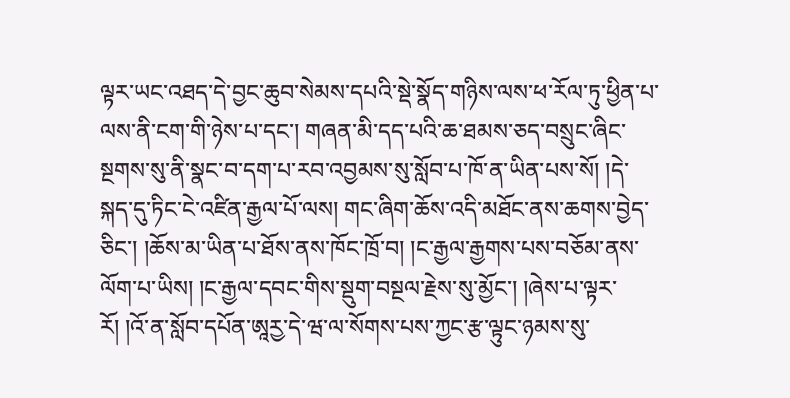ལྟར་ཡང་འཐད་དེ་བྱང་ཆུབ་སེམས་དཔའི་སྡེ་སྣོད་གཉིས་ལས་ཕ་རོལ་ཏུ་ཕྱིན་པ་ལས་ནི་ངག་གི་ཉེས་པ་དང་། གཞན་མི་དད་པའི་ཆ་ཐམས་ཅད་བསྲུང་ཞིང་སྔགས་སུ་ནི་སྣང་བ་དག་པ་རབ་འབྱམས་སུ་སློབ་པ་ཁོ་ན་ཡིན་པས་སོ། །དེ་སྐད་དུ་ཏིང་ངེ་འཛིན་རྒྱལ་པོ་ལས། གང་ཞིག་ཆོས་འདི་མཐོང་ནས་ཆགས་བྱེད་ཅིང་། །ཆོས་མ་ཡིན་པ་ཐོས་ནས་ཁོང་ཁྲོ་བ། །ང་རྒྱལ་རྒྱགས་པས་བཅོམ་ནས་ལོག་པ་ཡིས། །ང་རྒྱལ་དབང་གིས་སྡུག་བསྔལ་རྗེས་སུ་མྱོང་། །ཞེས་པ་ལྟར་རོ། །འོ་ན་སློབ་དཔོན་ཨཱརྱ་དེ་ཝ་ལ་སོགས་པས་ཀྱང་རྩ་ལྟུང་ཉམས་སུ་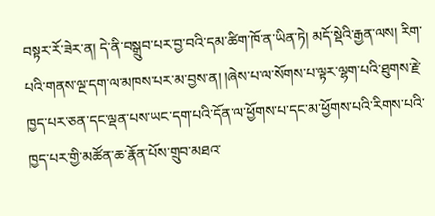བསྟར་རོ་ཟེར་ན། དེ་ནི་བསྒྲུབ་པར་བྱ་བའི་དམ་ཚིག་ཁོ་ན་ཡིན་ཏེ། མདོ་སྡེའི་རྒྱན་ལས། རིག་པའི་གནས་ལྔ་དག་ལ་མཁས་པར་མ་བྱས་ན། །ཞེས་པ་ལ་སོགས་པ་ལྟར་ལྷག་པའི་ཐུགས་རྗེ་ཁྱད་པར་ཅན་དང་ལྡན་པས་ཡང་དག་པའི་དོན་ལ་ཕྱོགས་པ་དང་མ་ཕྱོགས་པའི་རིགས་པའི་ཁྱད་པར་གྱི་མཚོན་ཆ་རྣོན་པོས་གྲུབ་མཐའ་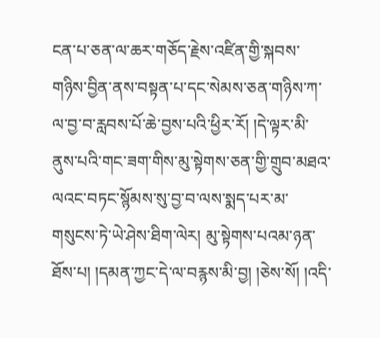ངན་པ་ཅན་ལ་ཆར་གཅོད་རྗེས་འཛིན་གྱི་སྐབས་གཉིས་བྱིན་ནས་བསྟན་པ་དང་སེམས་ཅན་གཉིས་ཀ་ལ་བྱ་བ་རླབས་པོ་ཆེ་བྱས་པའི་ཕྱིར་རོ། །དེ་ལྟར་མི་ནུས་པའི་གང་ཟག་གིས་མུ་སྟེགས་ཅན་གྱི་གྲུབ་མཐའ་ལའང་བཏང་སྙོམས་སུ་བྱ་བ་ལས་སྨད་པར་མ་གསུངས་ཏེ་ཡེ་ཤེས་ཐིག་ལེར། མུ་སྟེགས་པའམ་ཉན་ཐོས་པ། །དམན་ཀྱང་དེ་ལ་བརྙས་མི་བྱ། །ཅེས་སོ། །འདི་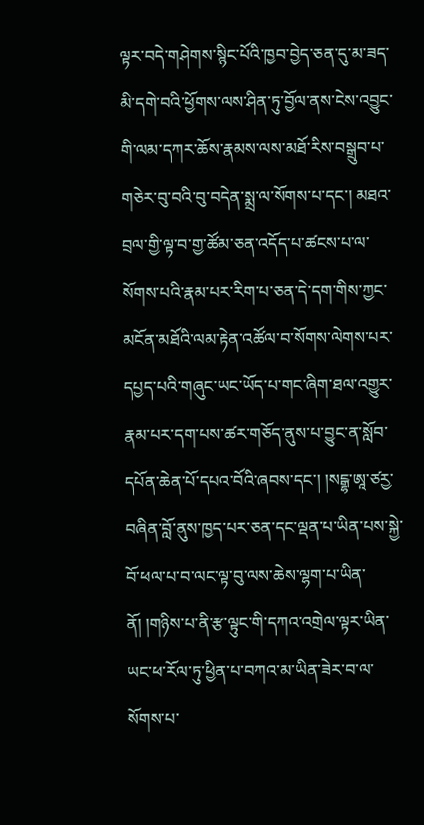ལྟར་བདེ་གཤེགས་སྙིང་པོའི་ཁྱབ་བྱེད་ཅན་དུ་མ་ཟད་མི་དགེ་བའི་ཕྱོགས་ལས་ཤིན་ཏུ་བྱོལ་ནས་ངེས་འབྱུང་གི་ལམ་དཀར་ཆོས་རྣམས་ལས་མཐོ་རིས་བསྒྲུབ་པ་གཅེར་བུ་བའི་བུ་བདེན་སྨྲ་ལ་སོགས་པ་དང་། མཐའ་བྲལ་གྱི་ལྟ་བ་གྱ་ཚོམ་ཅན་འདོད་པ་ཚངས་པ་ལ་
སོགས་པའི་རྣམ་པར་རིག་པ་ཅན་དེ་དག་གིས་ཀྱང་མངོན་མཐོའི་ལམ་རྟེན་འཚོལ་བ་སོགས་ལེགས་པར་དཔྱད་པའི་གཞུང་ཡང་ཡོད་པ་གང་ཞིག་ཐལ་འགྱུར་རྣམ་པར་དག་པས་ཚར་གཅོད་ནུས་པ་བྱུང་ན་སློབ་དཔོན་ཆེན་པོ་དཔའ་བོའི་ཞབས་དང་། །སངྒྷ་ཨཱ་ཙརྱ་བཞིན་བློ་ནུས་ཁྱད་པར་ཅན་དང་ལྡན་པ་ཡིན་པས་སྐྱེ་བོ་ཕལ་པ་བ་ལང་ལྟ་བུ་ལས་ཆེས་ལྷག་པ་ཡིན་ནོ། །གཉིས་པ་ནི་རྩ་ལྟུང་གི་དཀའ་འགྲེལ་ལྟར་ཡིན་ཡང་ཕ་རོལ་ཏུ་ཕྱིན་པ་བཀའ་མ་ཡིན་ཟེར་བ་ལ་སོགས་པ་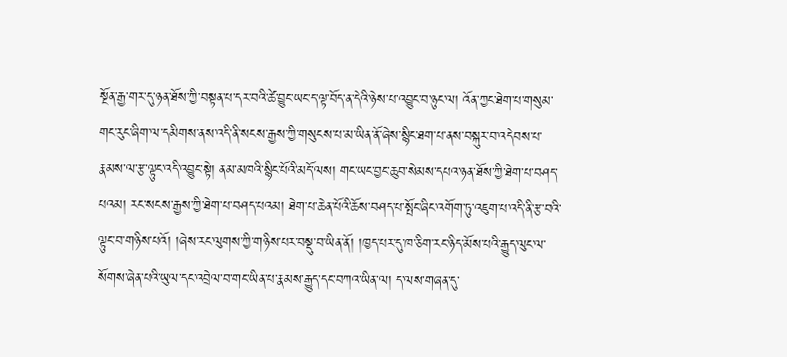སྔོན་རྒྱ་གར་དུ་ཉན་ཐོས་ཀྱི་བསྟན་པ་དར་བའི་ཚེ་བྱུང་ཡང་ད་ལྟ་བོད་ན་དེའི་ཉེས་པ་འབྱུང་བ་ཉུང་ལ། འོན་ཀྱང་ཐེག་པ་གསུམ་གང་རུང་ཞིག་ལ་དམིགས་ནས་འདི་ནི་སངས་རྒྱས་ཀྱི་གསུངས་པ་མ་ཡིན་ནོ་ཞེས་སྙིང་ཐག་པ་ནས་བསྐུར་བ་འདེབས་པ་རྣམས་ལ་རྩ་ལྟུང་འདི་འབྱུང་སྟེ། ནམ་མཁའི་སྙིང་པོའི་མདོ་ལས། གང་ཡང་བྱང་ཆུབ་སེམས་དཔའ་ཉན་ཐོས་ཀྱི་ཐེག་པ་བཤད་པའམ། རང་སངས་རྒྱས་ཀྱི་ཐེག་པ་བཤད་པའམ། ཐེག་པ་ཆེན་པོའི་ཆོས་བཤད་པ་སྤོང་ཞིང་འགོག་ཏུ་འཇུག་པ་འདི་ནི་རྩ་བའི་ལྟུང་བ་གཉིས་པའོ། །ཞེས་རང་ལུགས་ཀྱི་གཉིས་པར་བསྡུ་བ་ཡིན་ནོ། །ཁྱད་པར་དུ་ཁ་ཅིག་རང་ཉིད་མོས་པའི་རྒྱུད་ལུང་ལ་སོགས་ཞེན་པའི་ཡུལ་དང་འབྲེལ་བ་གང་ཡིན་པ་རྣམས་རྒྱུད་དང་བཀའ་ཡིན་ལ། ད་ལས་གཞན་དུ་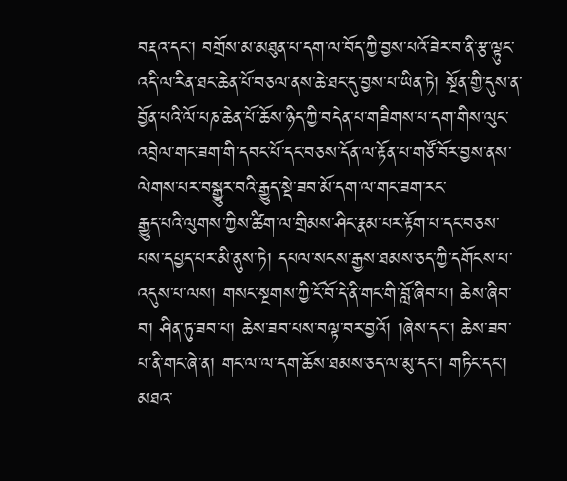བརྡའ་དང་། བགྲོས་མ་མཐུན་པ་དག་ལ་བོད་ཀྱི་བྱས་པའོ་ཟེར་བ་ནི་རྩ་ལྟུང་འདི་ལ་རིན་ཐང་ཆེན་པོ་བཅལ་ནས་ཆེ་ཐང་དུ་བྱས་པ་ཡིན་ཏེ། སྔོན་གྱི་དུས་ན་བྱོན་པའི་ལོ་པཎ་ཆེན་པོ་ཆོས་ཉིད་ཀྱི་བདེན་པ་གཟིགས་པ་དག་གིས་ལུང་འབྲེལ་གང་ཟག་གི་དབང་པོ་དང་བཅས་དོན་ལ་རྟོན་པ་གཙོ་བོར་བྱས་ནས་ལེགས་པར་བསྒྱུར་བའི་རྒྱུད་སྡེ་ཟབ་མོ་དག་ལ་གང་ཟག་རང་
རྒྱུད་པའི་ལུགས་ཀྱིས་ཚིག་ལ་གྲིམས་ཤིང་རྣམ་པར་རྟོག་པ་དང་བཅས་པས་དཔྱད་པར་མི་ནུས་ཏེ། དཔལ་སངས་རྒྱས་ཐམས་ཅད་ཀྱི་དགོངས་པ་འདུས་པ་ལས། གསང་སྔགས་ཀྱི་ངོ་བོ་དེ་ནི་གང་གི་བློ་ཞིབ་པ། ཆེས་ཞིབ་བ། ཤིན་ཏུ་ཟབ་པ། ཆེས་ཟབ་པས་བལྟ་བར་བྱའོ། །ཞེས་དང་། ཆེས་ཟབ་པ་ནི་གང་ཞེ་ན། གང་ལ་ལ་དག་ཆོས་ཐམས་ཅད་ལ་མུ་དང་། གཏིང་དང་། མཐའ་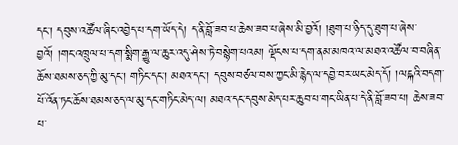དང་། དབུས་འཚོལ་ཞིང་འབྱེད་པ་དག་ཡོད་དེ། ད་ནི་བློ་ཟབ་པ་ཆེས་ཟབ་པ་ཞེས་མི་བྱའོ། །ཐུག་པ་ཉིད་དུ་ཐུག་པ་ཞེས་བྱའོ། །གང་འཁྲུལ་པ་དག་སྨིག་རྒྱུ་ལ་ཆུར་འདུ་ཤེས་ཏེ་བསྙེག་པའམ། ལྡོངས་པ་དག་ནམ་མཁའ་ལ་མཐའ་འཚོལ་བ་བཞིན་ཆོས་ཐམས་ཅད་ཀྱི་མུ་དང་། གཏིང་དང་། མཐའ་དང་། དབུས་བཙལ་བས་ཀྱང་མི་རྙེད་ལ་དབྱེ་བར་ཡང་མེད་དོ། །ལངྐའི་བདག་པོ་འོན་ཏང་ཆོས་ཐམས་ཅད་ལ་མུ་དང་གཏིང་མེད་ལ། མཐའ་དང་དབུས་མེད་པར་ཆུབ་པ་གང་ཡིན་པ་དེ་ནི་བློ་ཟབ་པ། ཆེས་ཟབ་པ་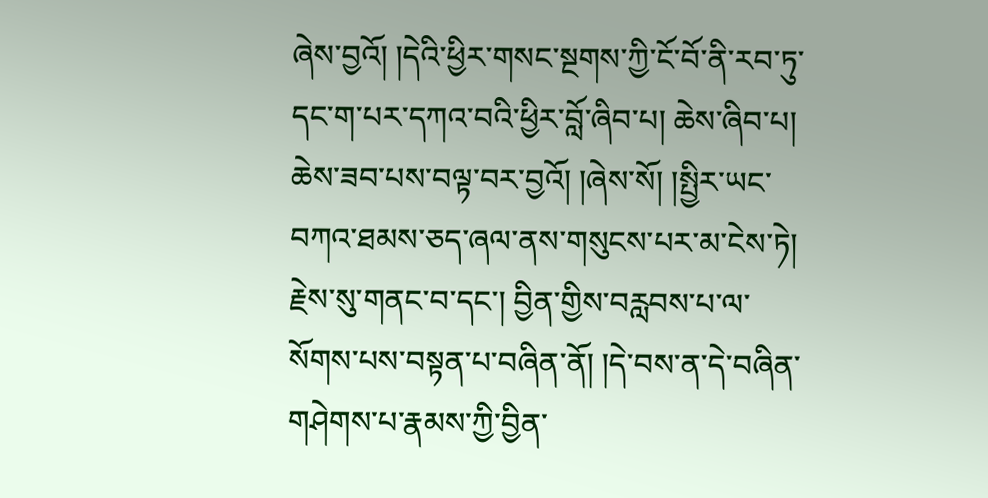ཞེས་བྱའོ། །དེའི་ཕྱིར་གསང་སྔགས་ཀྱི་ངོ་བོ་ནི་རབ་ཏུ་དང་ག་པར་དཀའ་བའི་ཕྱིར་བློ་ཞིབ་པ། ཆེས་ཞིབ་པ། ཆེས་ཟབ་པས་བལྟ་བར་བྱའོ། །ཞེས་སོ། །སྤྱིར་ཡང་བཀའ་ཐམས་ཅད་ཞལ་ནས་གསུངས་པར་མ་ངེས་ཏེ། རྗེས་སུ་གནང་བ་དང་། བྱིན་གྱིས་བརླབས་པ་ལ་སོགས་པས་བསྟན་པ་བཞིན་ནོ། །དེ་བས་ན་དེ་བཞིན་གཤེགས་པ་རྣམས་ཀྱི་བྱིན་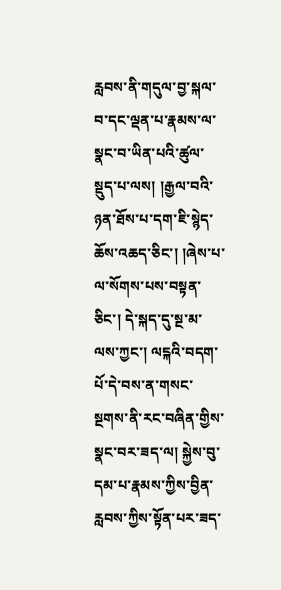རླབས་ནི་གདུལ་བྱ་སྐལ་བ་དང་ལྡན་པ་རྣམས་ལ་སྣང་བ་ཡིན་པའི་ཚུལ་སྡུད་པ་ལས། །རྒྱལ་བའི་ཉན་ཐོས་པ་དག་ཇི་སྙེད་ཆོས་འཆད་ཅིང་། །ཞེས་པ་ལ་སོགས་པས་བསྟན་ཅིང་། དེ་སྐད་དུ་སྔ་མ་ལས་ཀྱང་། ལངྐའི་བདག་པོ་དེ་བས་ན་གསང་སྔགས་ནི་རང་བཞིན་གྱིས་སྣང་བར་ཟད་ལ། སྐྱེས་བུ་དམ་པ་རྣམས་ཀྱིས་བྱིན་རླབས་ཀྱིས་སྟོན་པར་ཟད་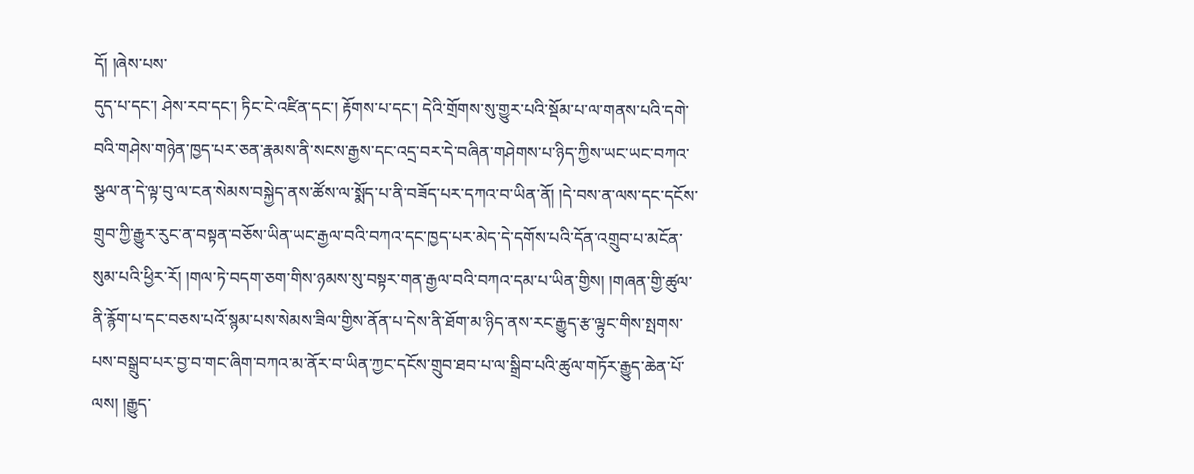དོ། །ཞེས་པས་
དུད་པ་དང་། ཤེས་རབ་དང་། ཏིང་ངེ་འཛིན་དང་། རྟོགས་པ་དང་། དེའི་གྲོགས་སུ་གྱུར་པའི་སྡོམ་པ་ལ་གནས་པའི་དགེ་བའི་གཤེས་གཉེན་ཁྱད་པར་ཅན་རྣམས་ནི་སངས་རྒྱས་དང་འདྲ་བར་དེ་བཞིན་གཤེགས་པ་ཉིད་ཀྱིས་ཡང་ཡང་བཀའ་སྩལ་ན་དེ་ལྟ་བུ་ལ་ངན་སེམས་བསྐྱེད་ནས་ཚོས་ལ་སྨོད་པ་ནི་བཟོད་པར་དཀའ་བ་ཡིན་ནོ། །དེ་བས་ན་ལས་དང་དངོས་གྲུབ་ཀྱི་རྒྱུར་རུང་ན་བསྟན་བཅོས་ཡིན་ཡང་རྒྱལ་བའི་བཀའ་དང་ཁྱད་པར་མེད་དེ་དགོས་པའི་དོན་འགྲུབ་པ་མངོན་སུམ་པའི་ཕྱིར་རོ། །གལ་ཏེ་བདག་ཅག་གིས་ཉམས་སུ་བསྟར་གན་རྒྱལ་བའི་བཀའ་དམ་པ་ཡིན་གྱིས། །གཞན་གྱི་ཚུལ་ནི་རྙོག་པ་དང་བཅས་པའོ་སྙམ་པས་སེམས་ཟིལ་གྱིས་ནོན་པ་དེས་ནི་ཐོག་མ་ཉིད་ནས་རང་རྒྱུད་རྩ་ལྟུང་གིས་སྤགས་པས་བསྒྲུབ་པར་བྱ་བ་གང་ཞིག་བཀའ་མ་ནོར་བ་ཡིན་ཀྱང་དངོས་གྲུབ་ཐབ་པ་ལ་སྒྲིབ་པའི་ཚུལ་གཏོར་རྒྱུད་ཆེན་པོ་ལས། །རྒྱུད་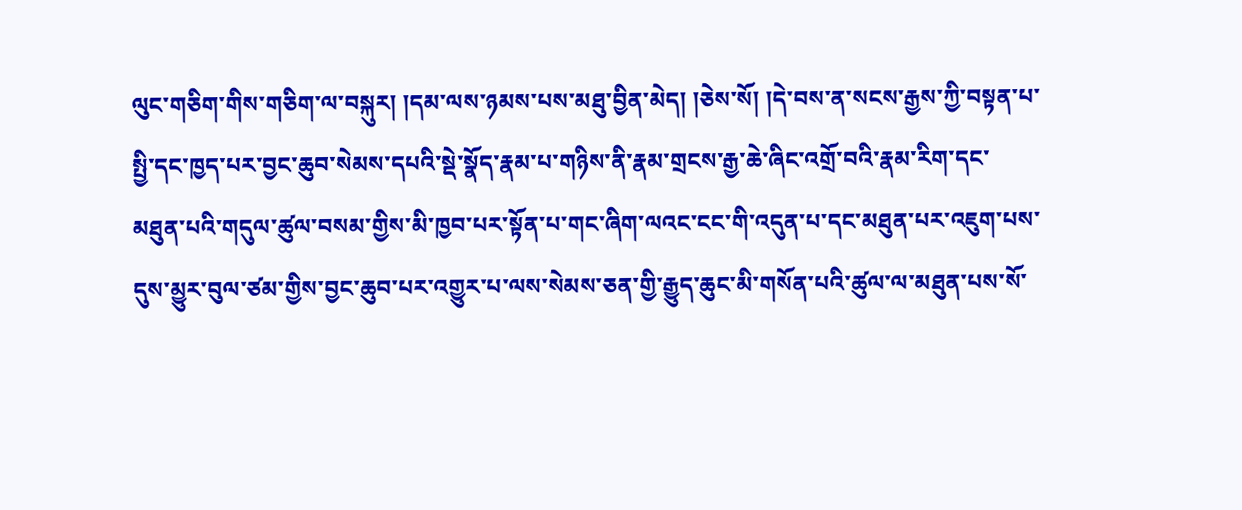ལུང་གཅིག་གིས་གཅིག་ལ་བསྐུར། །དམ་ལས་ཉམས་པས་མཐུ་བྱིན་མེད། །ཅེས་སོ། །དེ་བས་ན་སངས་རྒྱས་ཀྱི་བསྟན་པ་སྤྱི་དང་ཁྱད་པར་བྱང་ཆུབ་སེམས་དཔའི་སྡེ་སྣོད་རྣམ་པ་གཉིས་ནི་རྣམ་གྲངས་རྒྱ་ཆེ་ཞིང་འགྲོ་བའི་རྣམ་རིག་དང་མཐུན་པའི་གདུལ་ཚུལ་བསམ་གྱིས་མི་ཁྱབ་པར་སྟོན་པ་གང་ཞིག་ལའང་ངང་གི་འདུན་པ་དང་མཐུན་པར་འཇུག་པས་དུས་མྱུར་བུལ་ཙམ་གྱིས་བྱང་ཆུབ་པར་འགྱུར་པ་ལས་སེམས་ཅན་གྱི་རྒྱུད་ཆུང་མི་གསོན་པའི་ཚུལ་ལ་མཐུན་པས་སོ་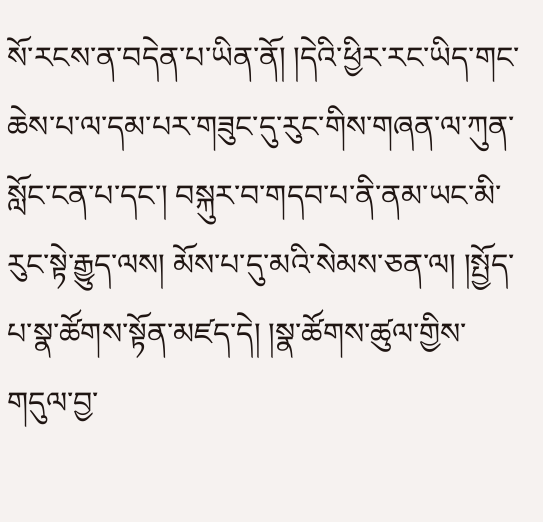སོ་རངས་ན་བདེན་པ་ཡིན་ནོ། །དེའི་ཕྱིར་རང་ཡིད་གང་ཆེས་པ་ལ་དམ་པར་གཟུང་དུ་རུང་གིས་གཞན་ལ་ཀུན་སློང་ངན་པ་དང་། བསྐུར་བ་གདབ་པ་ནི་ནམ་ཡང་མི་རུང་སྟེ་རྒྱུད་ལས། མོས་པ་དུ་མའི་སེམས་ཅན་ལ། །སྤྱོད་པ་སྣ་ཚོགས་སྟོན་མཛད་དེ། །སྣ་ཚོགས་ཚུལ་གྱིས་གདུལ་བྱ་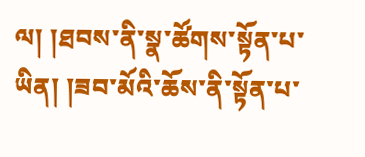ལ། །ཐབས་ནི་སྣ་ཚོགས་སྟོན་པ་ཡིན། །ཟབ་མོའི་ཆོས་ནི་སྟོན་པ་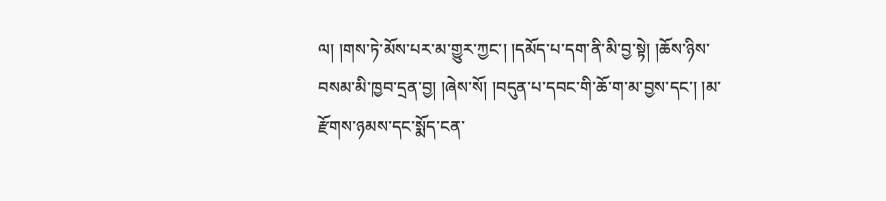ལ། །གས་ཏེ་མོས་པར་མ་གྱུར་ཀྱང་། །དམོད་པ་དག་ནི་མི་བྱ་སྟེ། །ཆོས་ཉིས་
བསམ་མི་ཁྱབ་དྲན་བྱ། །ཞེས་སོ། །བདུན་པ་དབང་གི་ཆོ་ག་མ་བྱས་དང་། །མ་རྫོགས་ཉམས་དང་སྨོད་ངན་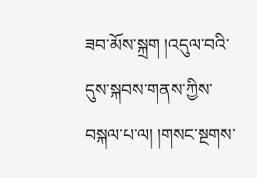ཟབ་མོས་སྐྲག །འདུལ་བའི་དུས་སྐབས་གནས་ཀྱིས་བསྐལ་པ་ལ། །གསང་སྔགས་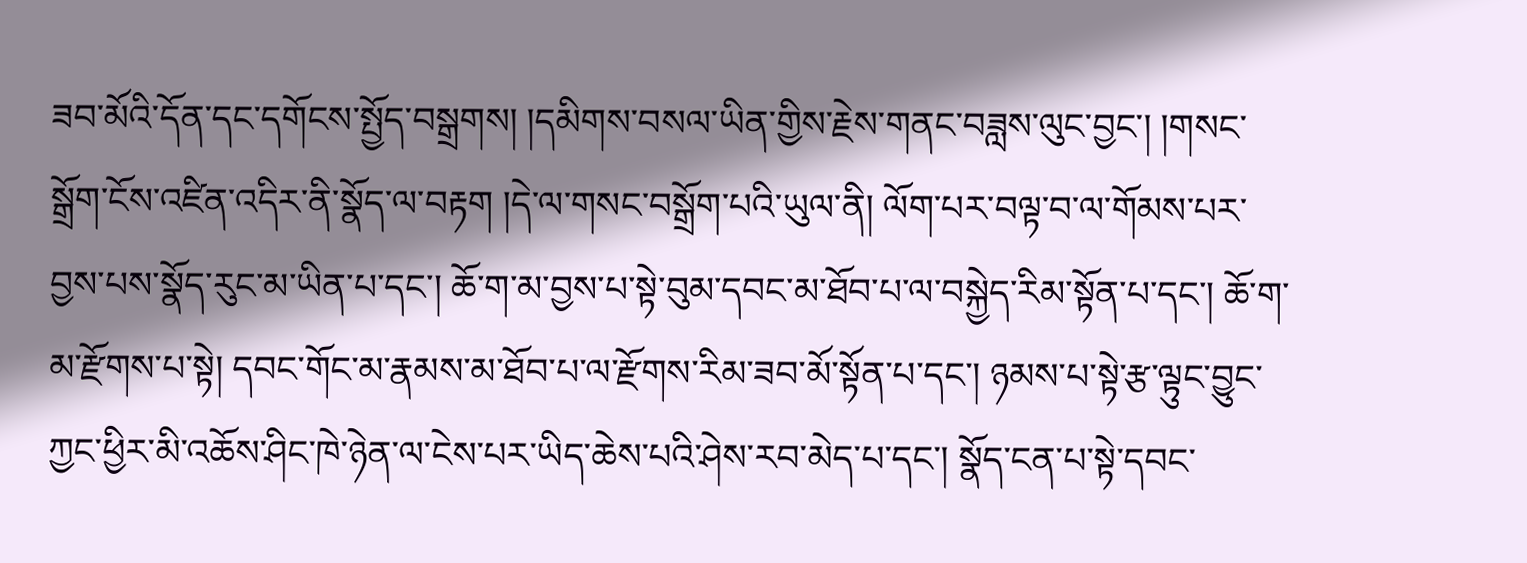ཟབ་མོའི་དོན་དང་དགོངས་སྤྱོད་བསྒྲགས། །དམིགས་བསལ་ཡིན་གྱིས་རྗེས་གནང་བཟླས་ལུང་བྱང་། །གསང་སྒྲོག་ངོས་འཛིན་འདིར་ནི་སྣོད་ལ་བརྟག །དེ་ལ་གསང་བསྒྲོག་པའི་ཡུལ་ནི། ལོག་པར་བལྟ་བ་ལ་གོམས་པར་བྱས་པས་སྣོད་རུང་མ་ཡིན་པ་དང་། ཆོ་ག་མ་བྱས་པ་སྟེ་བུམ་དབང་མ་ཐོབ་པ་ལ་བསྐྱེད་རིམ་སྟོན་པ་དང་། ཆོ་ག་མ་རྫོགས་པ་སྟེ། དབང་གོང་མ་རྣམས་མ་ཐོབ་པ་ལ་རྫོགས་རིམ་ཟབ་མོ་སྟོན་པ་དང་། ཉམས་པ་སྟེ་རྩ་ལྟུང་བྱུང་ཀྱང་ཕྱིར་མི་འཆོས་ཤིང་ཁེ་ཉེན་ལ་ངེས་པར་ཡིད་ཆེས་པའི་ཤེས་རབ་མེད་པ་དང་། སྣོད་ངན་པ་སྟེ་དབང་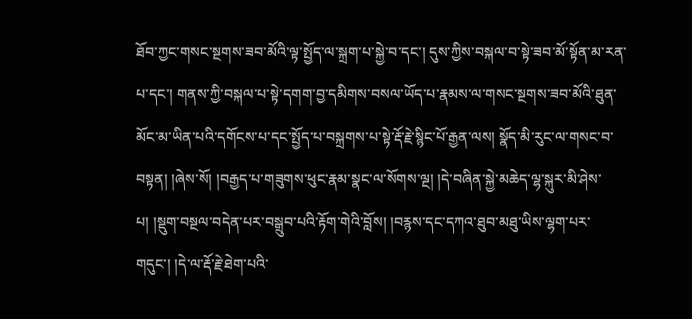ཐོབ་ཀྱང་གསང་སྔགས་ཟབ་མོའི་ལྟ་སྤྱོད་ལ་སྐྲག་པ་སྐྱེ་བ་དང་། དུས་ཀྱིས་བསྐལ་བ་སྟེ་ཟབ་མོ་སྟོན་མ་རན་པ་དང་། གནས་ཀྱི་བསྐལ་པ་སྟེ་དགག་བྱ་དམིགས་བསལ་ཡོད་པ་རྣམས་ལ་གསང་སྔགས་ཟབ་མོའི་ཐུན་མོང་མ་ཡིན་པའི་དགོངས་པ་དང་སྤྱོད་པ་བསྐྲགས་པ་སྟེ་རྡོ་རྗེ་སྙིང་པོ་རྒྱན་ལས། སྣོད་མི་རུང་ལ་གསང་བ་བསྟན། །ཞེས་སོ། །བརྒྱད་པ་གཟུགས་ཕུང་རྣམ་སྣང་ལ་སོགས་ལྔ། །དེ་བཞིན་སྐྱེ་མཆེད་ལྷ་སྐུར་མི་ཤེས་པ། །སྡུག་བསྔལ་བདེན་པར་བསྒྲུབ་པའི་རྟོག་གེའི་བློས། །བརྙས་དང་དཀའ་ཐུབ་མཐུ་ཡིས་ལྷག་པར་གདུང་། །དེ་ལ་རྡོ་རྗེ་ཐེག་པའི་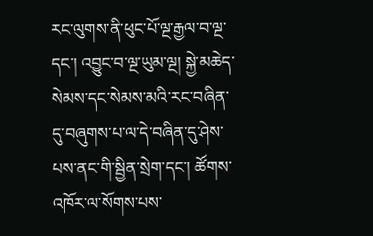རང་ལུགས་ནི་ཕུང་པོ་ལྔ་རྒྱལ་བ་ལྔ་དང་། འབྱུང་བ་ལྔ་ཡུམ་ལྔ། སྐྱེ་མཆེད་སེམས་དང་སེམས་མའི་རང་བཞིན་དུ་བཞུགས་པ་ལ་དེ་བཞིན་དུ་ཤེས་པས་ནང་གི་སྦྱིན་སྲེག་དང་། ཚོགས་འཁོར་ལ་སོགས་པས་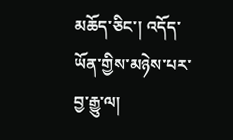མཆོད་ཅིང་། འདོད་ཡོན་གྱིས་མཉེས་པར་བྱ་རྒྱུ་ལ།